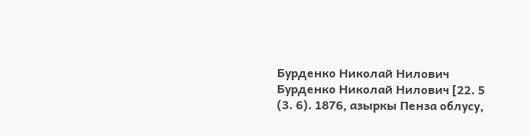Бурденко Николай Нилович
Бурденко Николай Нилович [22. 5 (3. 6). 1876, азыркы Пенза облусу,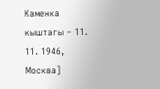Каменка кыштагы – 11. 11. 1946, Москва]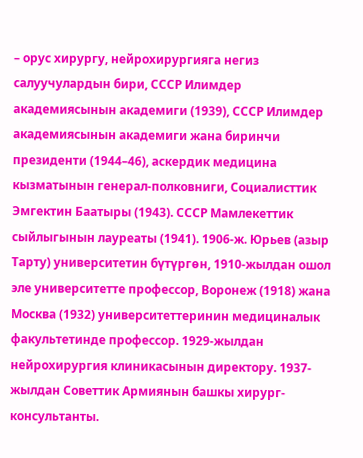– орус хирургу, нейрохирургияга негиз салуучулардын бири, СССР Илимдер академиясынын академиги (1939), СССР Илимдер академиясынын академиги жана биринчи президенти (1944–46), аскердик медицина кызматынын генерал-полковниги, Социалисттик Эмгектин Баатыры (1943). СССР Мамлекеттик сыйлыгынын лауреаты (1941). 1906-ж. Юрьев (азыр Тарту) университетин бүтүргөн, 1910-жылдан ошол эле университетте профессор, Воронеж (1918) жана Москва (1932) университеттеринин медициналык факультетинде профессор. 1929-жылдан нейрохирургия клиникасынын директору. 1937-жылдан Советтик Армиянын башкы хирург-консультанты.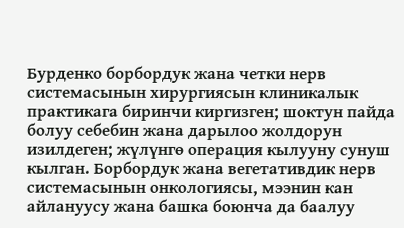Бурденко борбордук жана четки нерв системасынын хирургиясын клиникалык практикага биринчи киргизген; шоктун пайда болуу себебин жана дарылоо жолдорун изилдеген; жүлүнгө операция кылууну сунуш кылган. Борбордук жана вегетативдик нерв системасынын онкологиясы, мээнин кан айлануусу жана башка боюнча да баалуу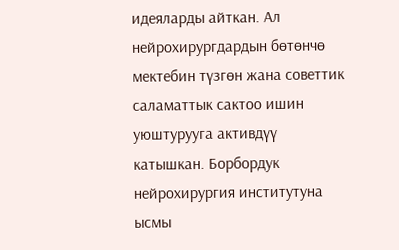идеяларды айткан. Ал нейрохирургдардын бөтөнчө мектебин түзгөн жана советтик саламаттык сактоо ишин уюштурууга активдүү катышкан. Борбордук нейрохирургия институтуна ысмы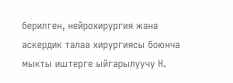берилген, нейрохирургия жана аскердик талаа хирургиясы боюнча мыкты иштерге ыйгарылуучу Н.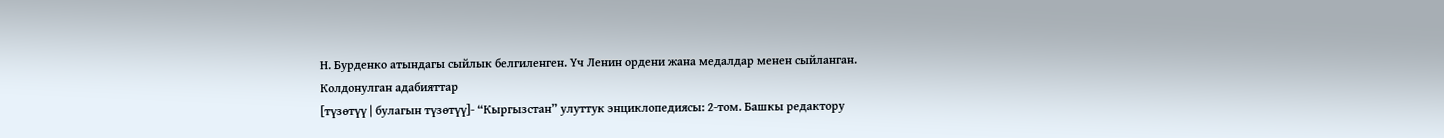Н. Бурденко атындагы сыйлык белгиленген. Үч Ленин ордени жана медалдар менен сыйланган.
Колдонулган адабияттар
[түзөтүү | булагын түзөтүү]- “Кыргызстан” улуттук энциклопедиясы: 2-том. Башкы редактору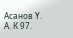Асанов Ү. А. К 97.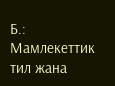Б.: Мамлекеттик тил жана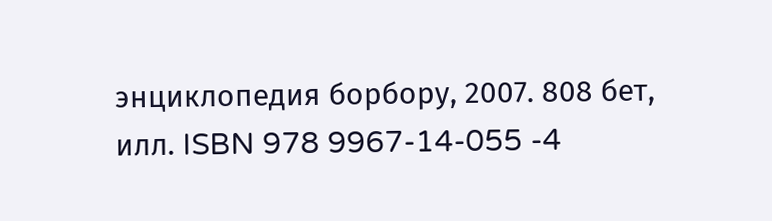энциклопедия борбору, 2007. 808 бет, илл. ISBN 978 9967-14-055 -4